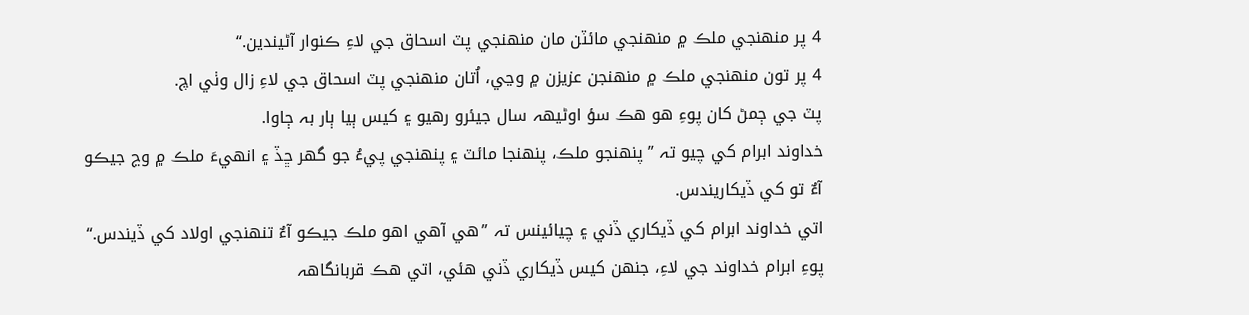4 پر منهنجي ملڪ ۾ منهنجي مائٽن مان منهنجي پٽ اسحاق جي لاءِ ڪنوار آڻيندين.“
4 پر تون منهنجي ملڪ ۾ منهنجن عزيزن ۾ وڃي، اُتان منهنجي پٽ اسحاق جي لاءِ زال وٺي اچ.
پٽ جي ڄمڻ کان پوءِ هو هڪ سؤ اوڻيهہ سال جيئرو رهيو ۽ کيس ٻيا ٻار بہ ڄاوا.
خداوند ابرام کي چيو تہ ”پنهنجو ملڪ، پنهنجا مائٽ ۽ پنهنجي پيءُ جو گھر ڇڏ ۽ انهيءَ ملڪ ۾ وڃ جيڪو آءٌ تو کي ڏيکاريندس.
اتي خداوند ابرام کي ڏيکاري ڏني ۽ چيائينس تہ ”هي آهي اهو ملڪ جيڪو آءٌ تنهنجي اولاد کي ڏيندس.“ پوءِ ابرام خداوند جي لاءِ، جنهن کيس ڏيکاري ڏني هئي، اتي هڪ قربانگاهہ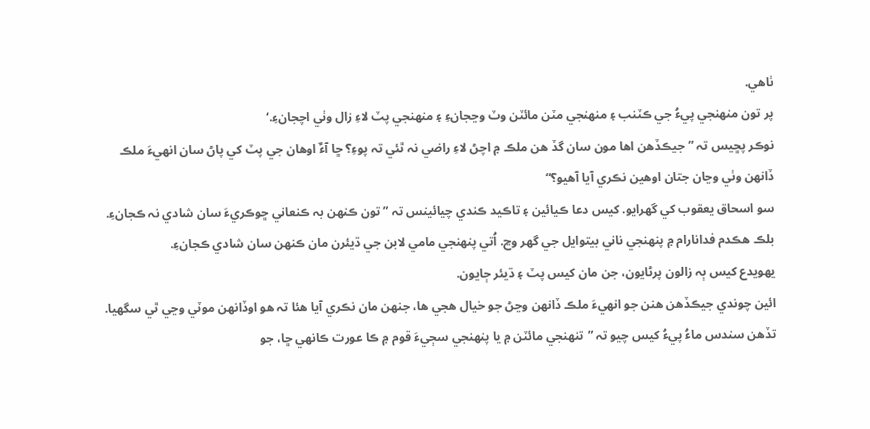ٺاهي.
پر تون منهنجي پيءُ جي ڪٽنب ۽ منهنجي مٽن مائٽن وٽ وڃجانءِ ۽ منهنجي پٽ لاءِ زال وٺي اچجانءِ.‘
نوڪر پڇيس تہ ”جيڪڏهن اها مون سان گڏ هن ملڪ ۾ اچڻ لاءِ راضي نہ ٿئي تہ پوءِ؟ ڇا آءٌ اوهان جي پٽ کي پاڻ سان انهيءَ ملڪ ڏانهن وٺي وڃان جتان اوهين نڪري آيا آهيو؟“
سو اسحاق يعقوب کي گھرايو. کيس دعا ڪيائين ۽ تاڪيد ڪندي چيائينس تہ ”تون ڪنهن بہ ڪنعاني ڇوڪريءَ سان شادي نہ ڪجانءِ.
بلڪ هڪدم فدانارام ۾ پنهنجي ناني بيتوايل جي گھر وڃ. اُتي پنهنجي مامي لابن جي ڌيئرن مان ڪنهن سان شادي ڪجانءِ.
يهويدع کيس ٻہ زالون پرڻايون، جن مان کيس پٽ ۽ ڌيئر ڄايون.
ائين چوندي جيڪڏهن هنن جو انهيءَ ملڪ ڏانهن وڃڻ جو خيال هجي ها، جنهن مان نڪري آيا هئا تہ هو اوڏانهن موٽي وڃي ٿي سگھيا.
تڏهن سندس ماءُ پيءُ کيس چيو تہ ”تنهنجي مائٽن ۾ يا پنهنجي سڄيءَ قوم ۾ ڪا عورت ڪانهي ڇا، جو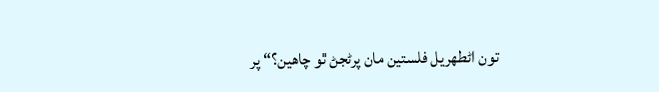تون اڻطهريل فلستين مان پرڻجڻ ٿو چاهين؟“ پر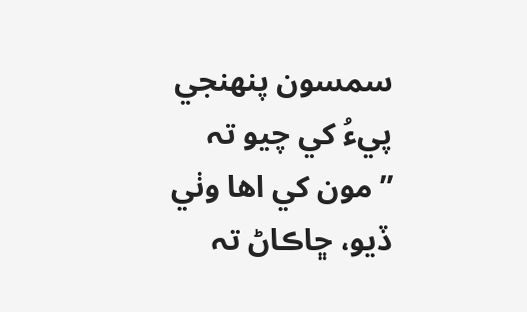سمسون پنهنجي پيءُ کي چيو تہ ”مون کي اها وٺي ڏيو، ڇاڪاڻ تہ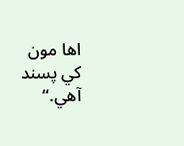اها مون کي پسند آهي.“